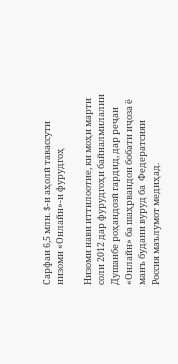Сарфаи 6,5 млн. $-и аҳолӣ тавассути низоми «Онлайн»-и фурудгоҳ

Низоми нави иттилоотие, ки моҳи марти соли 2012 дар фурудгоҳи байналмилалии Душанбе роҳандозӣ гардид, дар реҷаи «Онлайн» ба шаҳрвандон бобати иҷоза ё манъ будани вуруд ба  Федератсияи Россия маълумот медиҳад.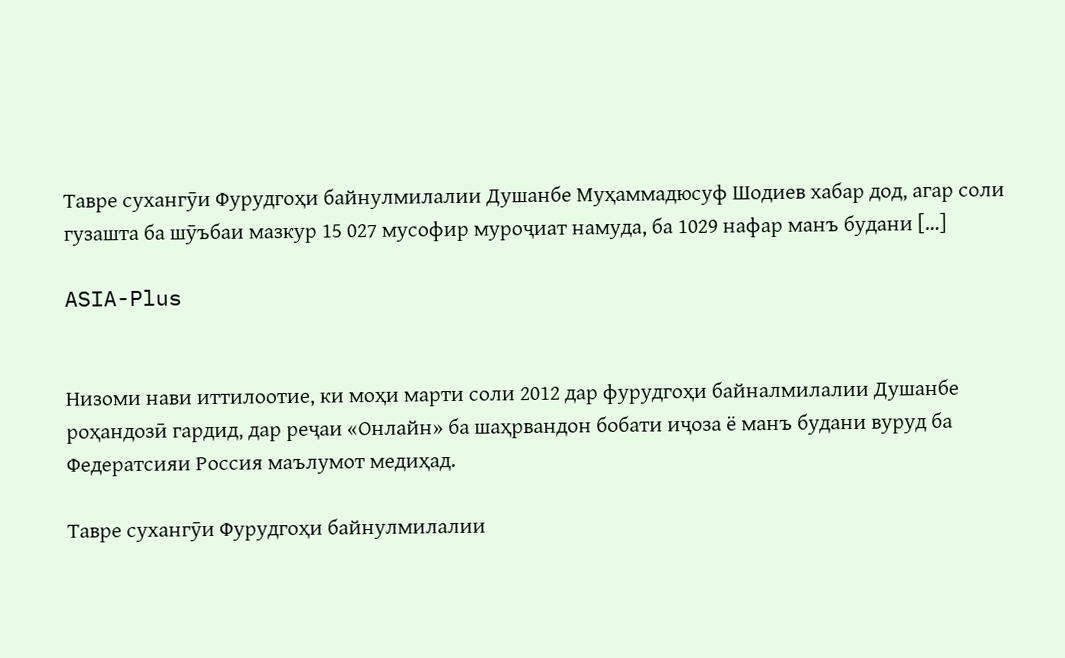Тавре сухангӯи Фурудгоҳи байнулмилалии Душанбе Муҳаммадюсуф Шодиев хабар дод, агар соли гузашта ба шӯъбаи мазкур 15 027 мусофир муроҷиат намуда, ба 1029 нафар манъ будани […]

ASIA-Plus


Низоми нави иттилоотие, ки моҳи марти соли 2012 дар фурудгоҳи байналмилалии Душанбе роҳандозӣ гардид, дар реҷаи «Онлайн» ба шаҳрвандон бобати иҷоза ё манъ будани вуруд ба  Федератсияи Россия маълумот медиҳад.

Тавре сухангӯи Фурудгоҳи байнулмилалии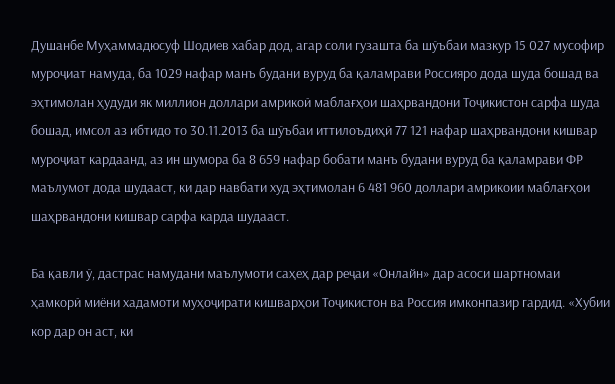Душанбе Муҳаммадюсуф Шодиев хабар дод, агар соли гузашта ба шӯъбаи мазкур 15 027 мусофир муроҷиат намуда, ба 1029 нафар манъ будани вуруд ба қаламрави Россияро дода шуда бошад ва эҳтимолан ҳудуди як миллион доллари амрикоӣ маблағҳои шаҳрвандони Тоҷикистон сарфа шуда бошад, имсол аз ибтидо то 30.11.2013 ба шӯъбаи иттилоъдиҳӣ 77 121 нафар шаҳрвандони кишвар муроҷиат кардаанд, аз ин шумора ба 8 659 нафар бобати манъ будани вуруд ба қаламрави ФР маълумот дода шудааст, ки дар навбати худ эҳтимолан 6 481 960 доллари амрикоии маблағҳои шаҳрвандони кишвар сарфа карда шудааст.

Ба қавли ӯ, дастрас намудани маълумоти саҳеҳ дар реҷаи «Онлайн» дар асоси шартномаи ҳамкорӣ миёни хадамоти муҳоҷирати кишварҳои Тоҷикистон ва Россия имконпазир гардид. «Хубии кор дар он аст, ки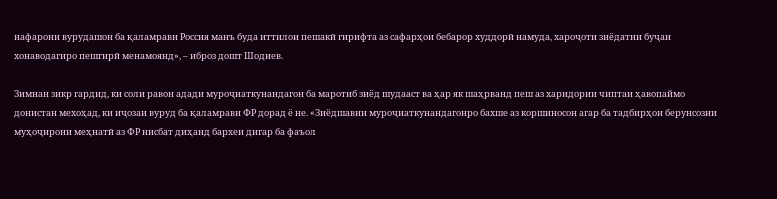нафарони вурудашон ба қаламрави Россия манъ буда иттилои пешакӣ гирифта аз сафарҳои бебарор худдорӣ намуда, хароҷоти зиёдатии буҷаи хонаводагиро пешгирӣ менамоянд», – иброз дошт Шодиев.

Зимнан зикр гардид, ки соли равон адади муроҷиаткунандагон ба маротиб зиёд шудааст ва ҳар як шаҳрванд пеш аз харидории чиптаи ҳавопаймо донистан мехоҳад, ки иҷозаи вуруд ба қаламрави ФР дорад ё не. «Зиёдшавии муроҷиаткунандагонро бахше аз коршиносон агар ба тадбирҳои берунсозии муҳоҷирони меҳнатӣ аз ФР нисбат диҳанд бархеи дигар ба фаъол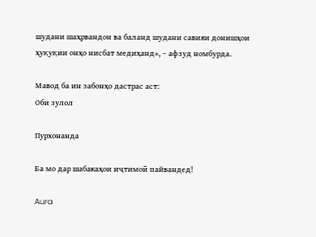шудани шаҳрвандон ва баланд шудани савияи донишҳои ҳуқуқии онҳо нисбат медиҳанд», – афзуд номбурда.

Мавод ба ин забонҳо дастрас аст:
Оби зулол

Пурхонанда

Ба мо дар шабакаҳои иҷтимоӣ пайвандед!

Aura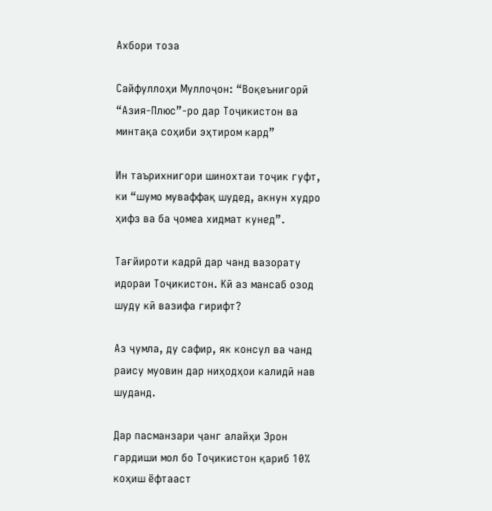Ахбори тоза

Сайфуллоҳи Муллоҷон: “Воқеънигорӣ “Азия-Плюс”-ро дар Тоҷикистон ва минтақа соҳиби эҳтиром кард”

Ин таърихнигори шинохтаи тоҷик гуфт, ки “шумо муваффақ шудед, акнун худро ҳифз ва ба ҷомеа хидмат кунед”.

Тағйироти кадрӣ дар чанд вазорату идораи Тоҷикистон. Кӣ аз мансаб озод шуду кӣ вазифа гирифт?

Аз ҷумла, ду сафир, як консул ва чанд раису муовин дар ниҳодҳои калидӣ нав шуданд.

Дар пасманзари ҷанг алайҳи Эрон гардиши мол бо Тоҷикистон қариб 10% коҳиш ёфтааст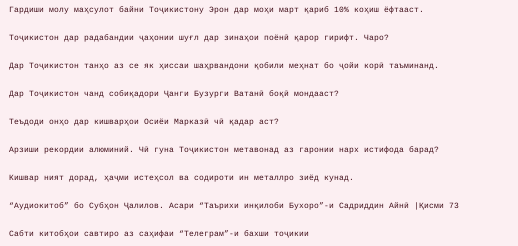Гардиши молу маҳсулот байни Тоҷикистону Эрон дар моҳи март қариб 10% коҳиш ёфтааст.

Тоҷикистон дар радабандии ҷаҳонии шуғл дар зинаҳои поёнӣ қарор гирифт. Чаро?

Дар Тоҷикистон танҳо аз се як ҳиссаи шаҳрвандони қобили меҳнат бо ҷойи корӣ таъминанд.

Дар Тоҷикистон чанд собиқадори Ҷанги Бузурги Ватанӣ боқӣ мондааст?

Теъдоди онҳо дар кишварҳои Осиёи Марказӣ чӣ қадар аст?

Арзиши рекордии алюминий. Чӣ гуна Тоҷикистон метавонад аз гаронии нарх истифода барад?

Кишвар ният дорад, ҳаҷми истеҳсол ва содироти ин металлро зиёд кунад.

“Аудиокитоб” бо Субҳон Ҷалилов. Асари “Таърихи инқилоби Бухоро”-и Садриддин Айнӣ |Қисми 73

Cабти китобҳои савтиро аз саҳифаи “Телеграм”-и бахши тоҷикии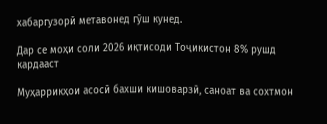хабаргузорӣ метавонед гӯш кунед.

Дар се моҳи соли 2026 иқтисоди Тоҷикистон 8% рушд кардааст

Муҳаррикҳои асосӣ бахши кишоварзӣ, саноат ва сохтмон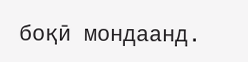боқӣ мондаанд.